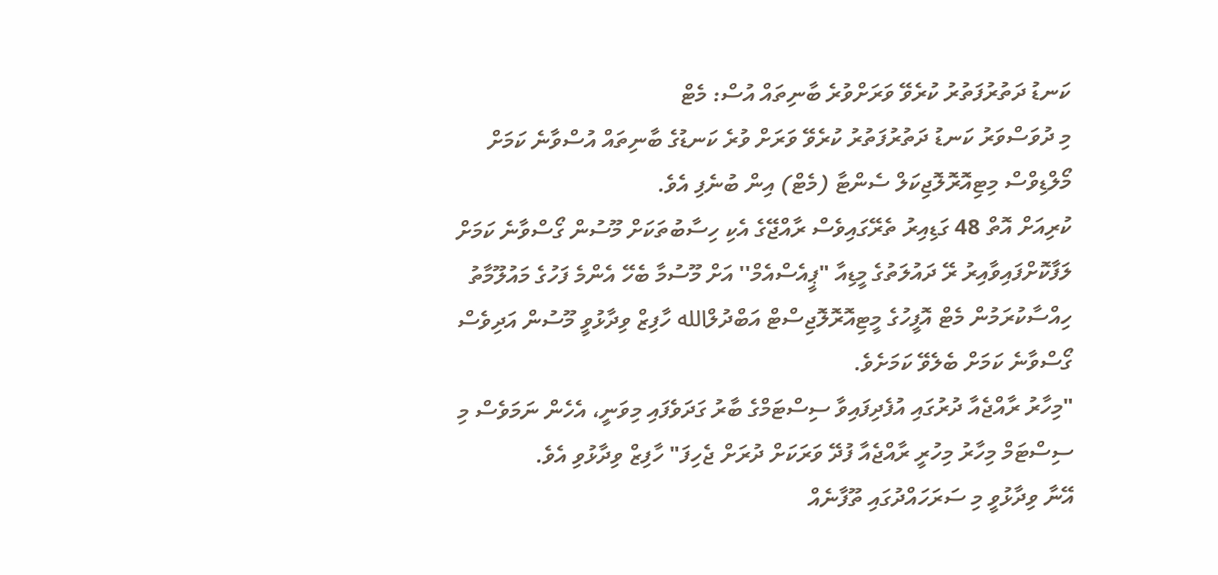ކަނޑު ދަތުރުފަތުރު ކުރެވޭ ވަރަށްވުރެ ބާނިތައް އުސް: މެޓް
މި ދުވަސްވަރު ކަނޑު ދަތުރުފަތުރު ކުރެވޭ ވަރަށް ވުރެ ކަނޑުގެ ބާނިތައް އުސްވާނެ ކަމަށް މޯލްޑިވްސް މިޓިއޮރޮލޮޖިކަލް ސެންޓާ (މެޓް) އިން ބުނެފި އެވެ.
ކުރިއަށް އޮތް 48 ގަޑިއިރު ތެރޭގައިވެސް ރާއްޖޭގެ އެކި ހިސާބުތަކަށް މޫސުން ގޯސްވާނެ ކަމަށް ލަފާކޮށްފައިވާއިރު ރޭ ދައުލަތުގެ މީޑިއާ "ޕީއެސްއެމް'' އަށް މޫސުމާ ބެހޭ އެންމެ ފަހުގެ މައުލޫމާތު ހިއްސާކުރަމުން މެޓް އޮފީހުގެ މީޓިއޮރޮލޮޖިސްޓް އަބްދުލްالله ހާފިޒް ވިދާޅުވީ މޫސުން އަދިވެސް ގޯސްވާނެ ކަމަށް ބެލެވޭ ކަމަށެވެ.
"މިހާރު ރާއްޖެއާ ދުރުގައި އުފެދިފައިވާ ސިސްޓަމްގެ ބާރު ގަދަވެފައި މިވަނީ، އެހެން ނަމަވެސް މި ސިސްޓަމް މިހާރު މިހުރީ ރާއްޖެއާ ފުދޭ ވަރަކަށް ދުރަށް ޖެހިފަ" ހާފިޒް ވިދާޅުވި އެވެ.
އޭނާ ވިދާޅުވީ މި ސަރަހައްދުގައި ތޫފާނެއް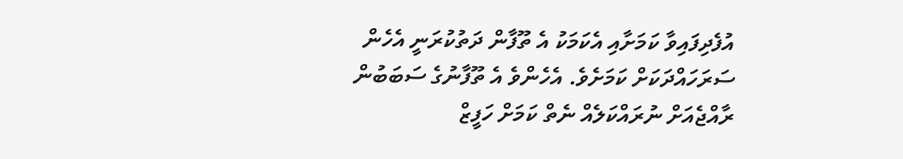އުފެދިފައިވާ ކަމަށާއި އެކަމަކު އެ ތޫފާން ދަތުކުރަނީ އެހެން ސަރަހައްދަކަށް ކަމަށެވެ. އެހެންވެ އެ ތޫފާނުގެ ސަބަބުން ރާއްޖެއަށް ނުރައްކަލެއް ނެތް ކަމަށް ހަފީޒް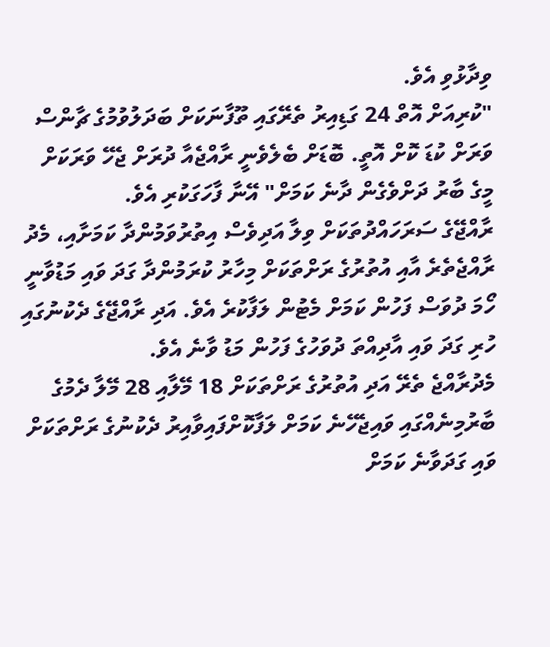ވިދާޅުވި އެވެ.
"ކުރިއަށް އޮތް 24 ގަޑިއިރު ތެރޭގައި ތޫފާނަކަށް ބަދަލުވުމުގެ ޗާންސް ވަރަށް ކުޑަ ކޮށް އޮތީ. ބޮޑަށް ބެލެވެނީ ރާއްޖެއާ ދުރަށް ޖެހޭ ވަރަކަށް މީގެ ބާރު ދަށްވެގެން ދާނެ ކަމަށް" އޭނާ ފާހަގަކުރި އެވެ.
ރާއްޖޭގެ ސަރަހައްދުތަކަށް ވިލާ އަދިވެސް އިތުރުވަމުންދާ ކަމަށާއި، މެދު ރާއްޖެތެރެ އާއި އުތުރުގެ ރަށްތަކަށް މިހާރު ކުރަމުންދާ ގަދަ ވައި މަޑުވާނީ ހޯމަ ދުވަސް ފަހުން ކަމަށް މެޓުން ލަފާކުރެ އެވެ. އަދި ރާއްޖޭގެ ދެކުނުގައި ހުރި ގަދަ ވައި އާދިއްތަ ދުވަހުގެ ފަހުން މަޑު ވާނެ އެވެ.
މެދުރާއްޖެ ތެރޭ އަދި އުތުރުގެ ރަށްތަކަށް 18 މޭލާއި 28 މޭލާ ދެމުގެ ބާރުމިނެއްގައި ވައިޖެހޭނެ ކަމަށް ލަފާކޮށްފައިވާއިރު ދެކުނުގެ ރަށްތަކަށް ވައި ގަދަވާނެ ކަމަށް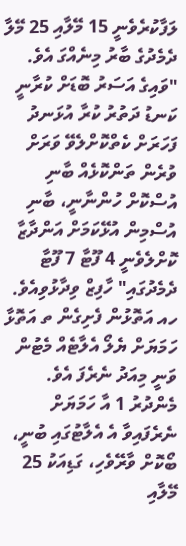ލަފާކުރެވެނީ 15 މޭލާއި 25 މޭލާ ދެމެދުގެ ބާރު މިނެއްގަ އެވެ.
"ވައިގެ އަސަރު ބޮޑަށް ކުރާނީ ކަނޑު ދަތުރު ކުރާ އުޅަނދު ފަހަރަށް ކެތްކޮށްލެވޭ ވަރަށް ވުރެން ތަންކޮޅެއް ބާނި އުސްކޮށް ހުންނާނީ، ބާނި އުސްމިން އުޅޭކަމަށް އަންދާޒާ ކޮށްލެވެނީ 4 ފޫޓާ 7 ފޫޓާ ދެމެދުގައި" ހާފިޒް ވިދާޅުވިއެވެ.
ހއ އަތޮޅުން ފެށިގެން ތ އަތޮޅާ ހަމަޔަށް ޔެލޯ އެލާޓެއް މެޓުން ވަނީ މިއަދު ނެރެފަ އެވެ. މެންދުރު 1 އާ ހަމަޔަށް ނެރެފައިވާ އެ އެލާޓުގައި ބުނީ، ބޯކޮށް ވާރޭވެހި، ގަޑިއަކު 25 މޭލާއި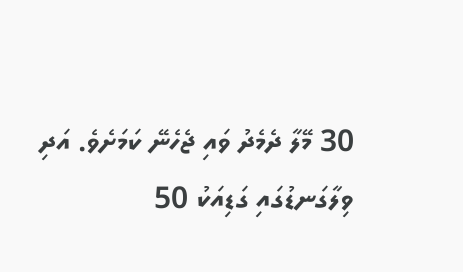30 މޭލާ ދެމެދު ވައި ޖެހެނޭ ކަމަށެވެ. އަދި ވިލާގަނޑުގައި ގަޑިއަކު 50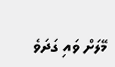މޭލަށް ވައި ގަދަވެ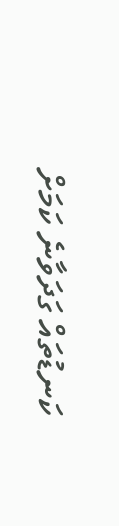ކަނޑުތައް ގަދަވާނެ ކަމަށް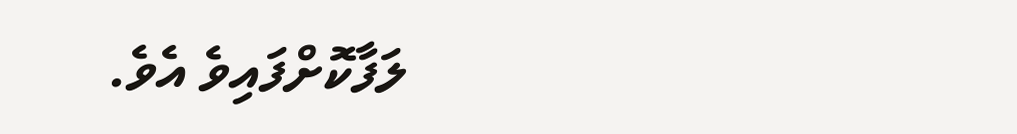ލަފާކޮށްފައިވެ އެވެ.